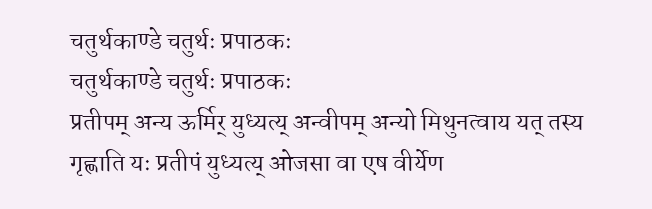चतुर्थकाण्डे चतुर्थः प्रपाठकः
चतुर्थकाण्डे चतुर्थः प्रपाठकः
प्रतीपम् अन्य ऊर्मिर् युध्यत्य् अन्वीपम् अन्यो मिथुनत्वाय यत् तस्य गृह्णाति यः प्रतीपं युध्यत्य् ओजसा वा एष वीर्येण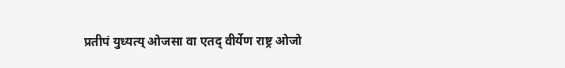प्रतीपं युध्यत्य् ओजसा वा एतद् वीर्येण राष्ट्र ओजो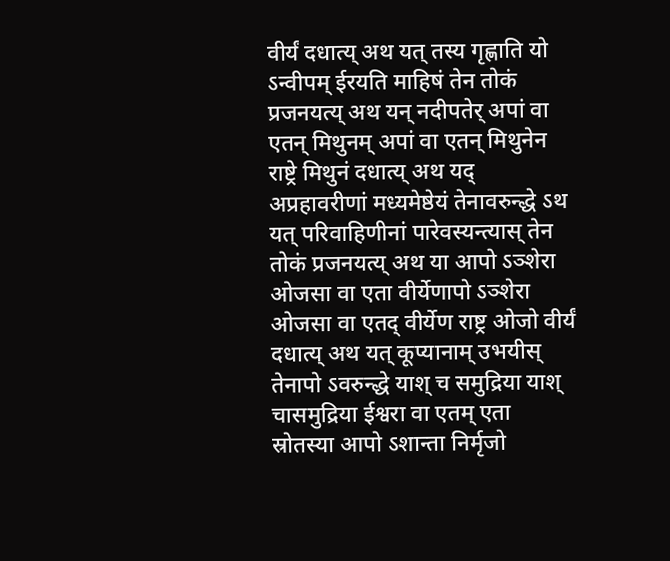वीर्यं दधात्य् अथ यत् तस्य गृह्णाति यो ऽन्वीपम् ईरयति माहिषं तेन तोकं प्रजनयत्य् अथ यन् नदीपतेर् अपां वा एतन् मिथुनम् अपां वा एतन् मिथुनेन राष्ट्रे मिथुनं दधात्य् अथ यद् अप्रहावरीणां मध्यमेष्ठेयं तेनावरुन्द्धे ऽथ यत् परिवाहिणीनां पारेवस्यन्त्यास् तेन तोकं प्रजनयत्य् अथ या आपो ऽञ्शेरा ओजसा वा एता वीर्येणापो ऽञ्शेरा ओजसा वा एतद् वीर्येण राष्ट्र ओजो वीर्यं दधात्य् अथ यत् कूप्यानाम् उभयीस् तेनापो ऽवरुन्द्धे याश् च समुद्रिया याश् चासमुद्रिया ईश्वरा वा एतम् एता स्रोतस्या आपो ऽशान्ता निर्मृजो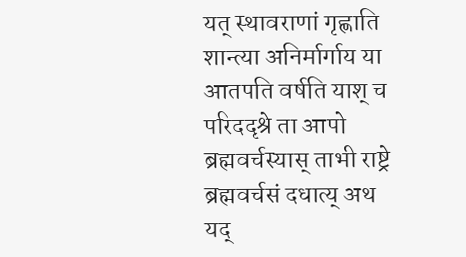यत् स्थावराणां गृह्णाति शान्त्या अनिर्मार्गाय या आतपति वर्षति याश् च परिददृश्रे ता आपो ब्रह्मवर्चस्यास् ताभी राष्ट्रे ब्रह्मवर्चसं दधात्य् अथ यद्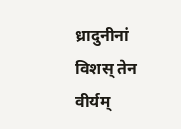ध्रादुनीनां विशस् तेन वीर्यम्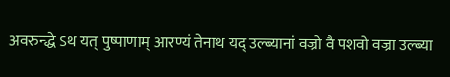अवरुन्द्धे ऽथ यत् पुष्पाणाम् आरण्यं तेनाथ यद् उल्ब्यानां वज्रो वै पशवो वज्रा उल्ब्या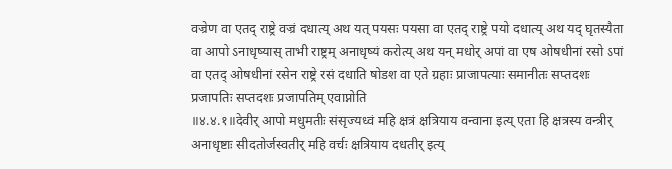वज्रेण वा एतद् राष्ट्रे वज्रं दधात्य् अथ यत् पयसः पयसा वा एतद् राष्ट्रे पयो दधात्य् अथ यद् घृतस्यैता वा आपो ऽनाधृष्यास् ताभी राष्ट्रम् अनाधृष्यं करोत्य् अथ यन् मधोर् अपां वा एष ओषधीनां रसो ऽपां वा एतद् ओषधीनां रसेन राष्ट्रे रसं दधाति षोडश वा एते ग्रहाः प्राजापत्याः समानीतः सप्तदशः प्रजापतिः सप्तदशः प्रजापतिम् एवाप्नोति
॥४.४.१॥देवीर् आपो मधुमतीः संसृज्यध्वं महि क्षत्रं क्षत्रियाय वन्वाना इत्य् एता हि क्षत्रस्य वन्त्रीर् अनाधृष्टाः सीदतोर्जस्वतीर् महि वर्चः क्षत्रियाय दधतीर् इत्य्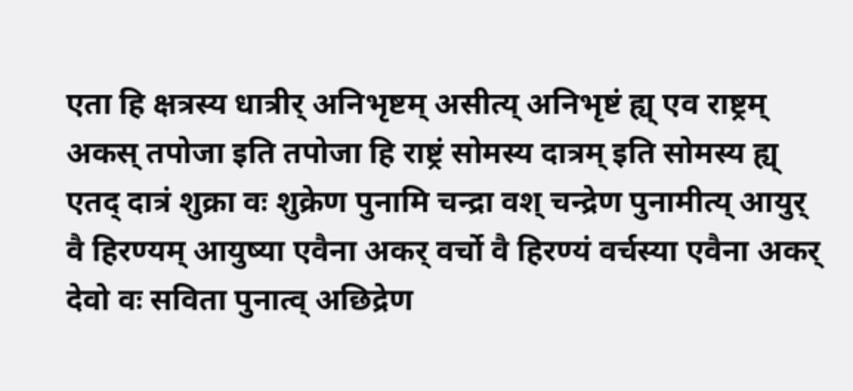एता हि क्षत्रस्य धात्रीर् अनिभृष्टम् असीत्य् अनिभृष्टं ह्य् एव राष्ट्रम् अकस् तपोजा इति तपोजा हि राष्ट्रं सोमस्य दात्रम् इति सोमस्य ह्य् एतद् दात्रं शुक्रा वः शुक्रेण पुनामि चन्द्रा वश् चन्द्रेण पुनामीत्य् आयुर् वै हिरण्यम् आयुष्या एवैना अकर् वर्चो वै हिरण्यं वर्चस्या एवैना अकर् देवो वः सविता पुनात्व् अछिद्रेण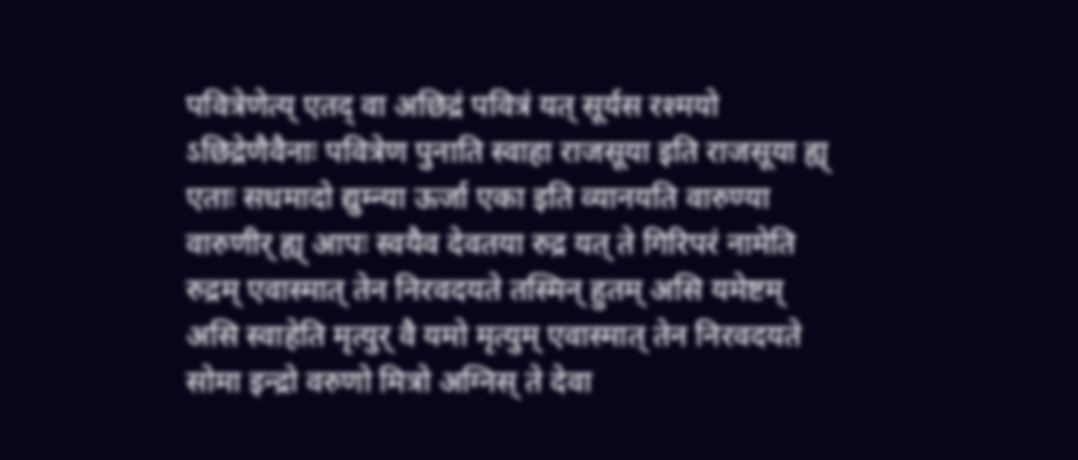पवित्रेणेत्य् एतद् वा अछिद्रं पवित्रं यत् सूर्यस रश्मयो ऽछिद्रेणैवैनाः पवित्रेण पुनाति स्वाहा राजसूया इति राजसूया ह्य् एताः सधमादो द्युम्न्या ऊर्जा एका इति व्यानयति वारुण्या वारुणीर् ह्य् आपः स्वयैव देवतया रुद्र यत् ते गिरिपरं नामेति रुद्रम् एवास्मात् तेन निरवदयते तस्मिन् हुतम् असि यमेष्टम् असि स्वाहेति मृत्युर् वै यमो मृत्युम् एवास्मात् तेन निरवदयते सोमा इन्द्रो वरुणो मित्रो अग्निस् ते देवा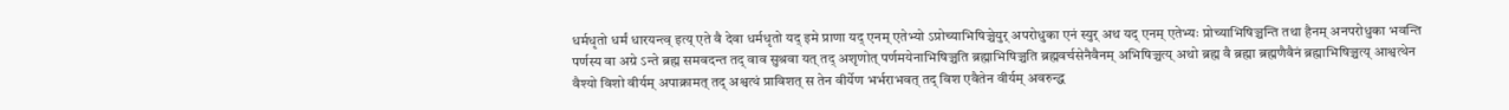धर्मधृतो धर्मं धारयन्त्व् इत्य् एते वै देवा धर्मधृतो यद् इमे प्राणा यद् एनम् एतेभ्यो ऽप्रोच्याभिषिञ्चेयुर् अपरोधुका एनं स्युर् अथ यद् एनम् एतेभ्यः प्रोच्याभिषिञ्चन्ति तथा हैनम् अनपरोधुका भवन्ति पर्णस्य वा अग्रे ऽन्ते ब्रह्म समवदन्त तद् वाव सुश्रवा यत् तद् अशृणोत् पर्णमयेनाभिषिञ्चति ब्रह्माभिषिञ्चति ब्रह्मवर्चसेनैवैनम् अभिषिञ्चत्य् अथो ब्रह्म वै ब्रह्मा ब्रह्मणैवैनं ब्रह्माभिषिञ्चत्य् आश्वत्थेन वैश्यो विशो वीर्यम् अपाक्रामत् तद् अश्वत्थं प्राविशत् स तेन वीर्येण भर्भराभवत् तद् विश एवैतेन वीर्यम् अवरुन्द्ध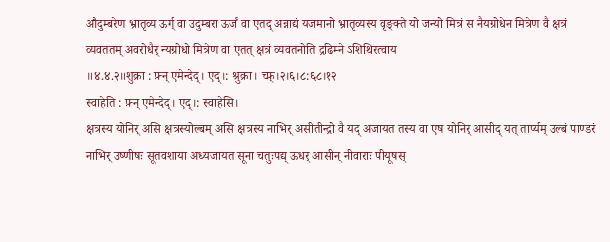औदुम्बरेण भ्रातृव्य ऊर्ग् वा उदुम्बरा ऊर्जं वा एतद् अन्नाद्यं यजमानो भ्रातृव्यस्य वृङ्क्ते यो जन्यो मित्रं स नैयग्रोधेन मित्रेण वै क्षत्रं व्यवततम् अवरोधैर् न्यग्रोधो मित्रेण वा एतत् क्षत्रं व्यवतनोति द्रढिम्ने ऽशिथिरत्वाय
॥४.४.२॥शुक्रा : फ़्न् एमेन्देद्। एद्।: श्रुक्रा। च्फ़्।२।६।८:६८।१२
स्वाहेति : फ़्न् एमेन्देद्। एद्।: स्वाहेसि।
क्षत्रस्य योनिर् असि क्षत्रस्योल्बम् असि क्षत्रस्य नाभिर् असीतीन्द्रो वै यद् अजायत तस्य वा एष योनिर् आसीद् यत् तार्प्यम् उल्बं पाण्डरं नाभिर् उष्णीषः सूतवशाया अध्यजायत सूना चतुःपद्य् ऊधर् आसीन् नीवाराः पीयूषस्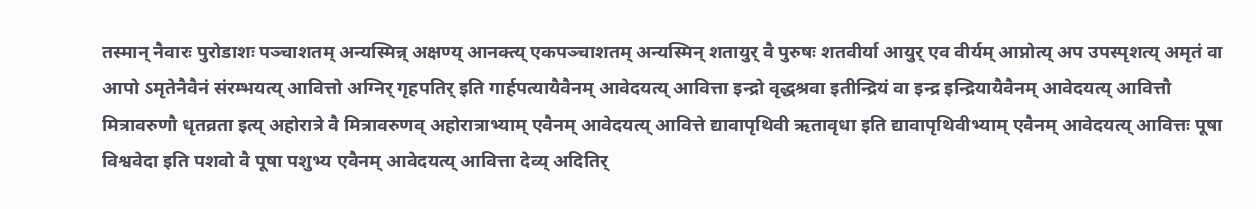तस्मान् नैवारः पुरोडाशः पञ्चाशतम् अन्यस्मिन्न् अक्षण्य् आनक्त्य् एकपञ्चाशतम् अन्यस्मिन् शतायुर् वै पुरुषः शतवीर्या आयुर् एव वीर्यम् आप्नोत्य् अप उपस्पृशत्य् अमृतं वा आपो ऽमृतेनैवैनं संरम्भयत्य् आवित्तो अग्निर् गृहपतिर् इति गार्हपत्यायैवैनम् आवेदयत्य् आवित्ता इन्द्रो वृद्धश्रवा इतीन्द्रियं वा इन्द्र इन्द्रियायैवैनम् आवेदयत्य् आवित्तौ मित्रावरुणौ धृतव्रता इत्य् अहोरात्रे वै मित्रावरुणव् अहोरात्राभ्याम् एवैनम् आवेदयत्य् आवित्ते द्यावापृथिवी ऋतावृधा इति द्यावापृथिवीभ्याम् एवैनम् आवेदयत्य् आवित्तः पूषा विश्ववेदा इति पशवो वै पूषा पशुभ्य एवैनम् आवेदयत्य् आवित्ता देव्य् अदितिर्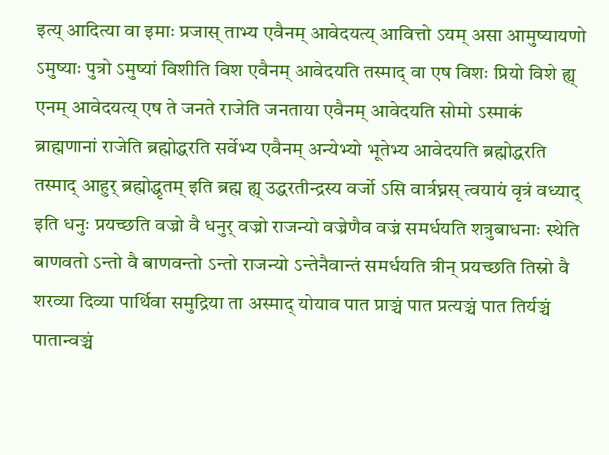इत्य् आदित्या वा इमाः प्रजास् ताभ्य एवैनम् आवेदयत्य् आवित्तो ऽयम् असा आमुष्यायणो ऽमुष्याः पुत्रो ऽमुष्यां विशीति विश एवैनम् आवेदयति तस्माद् वा एष विशः प्रियो विशे ह्य् एनम् आवेदयत्य् एष ते जनते राजेति जनताया एवैनम् आवेदयति सोमो ऽस्माकं ब्राह्मणानां राजेति ब्रह्मोद्धरति सर्वेभ्य एवैनम् अन्येभ्यो भूतेभ्य आवेदयति ब्रह्मोद्धरति तस्माद् आहुर् ब्रह्मोद्धृतम् इति ब्रह्म ह्य् उद्धरतीन्द्रस्य वर्जो ऽसि वार्त्रघ्नस् त्वयायं वृत्रं वध्याद् इति धनुः प्रयच्छति वज्रो वै धनुर् वज्रो राजन्यो वज्रेणैव वज्रं समर्धयति शत्रुबाधनाः स्थेति बाणवतो ऽन्तो वै बाणवन्तो ऽन्तो राजन्यो ऽन्तेनैवान्तं समर्धयति त्रीन् प्रयच्छति तिस्रो वै शरव्या दिव्या पार्थिवा समुद्रिया ता अस्माद् योयाव पात प्राञ्चं पात प्रत्यञ्चं पात तिर्यञ्चं पातान्वञ्चं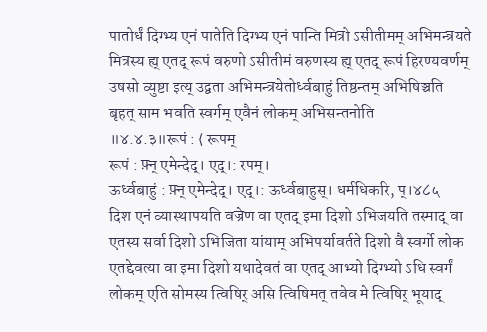पातोर्धं दिग्भ्य एनं पातेति दिग्भ्य एनं पान्ति मित्रो ऽसीतीमम् अभिमन्त्रयते मित्रस्य ह्य् एतद् रूपं वरुणो ऽसीतीमं वरुणस्य ह्य् एतद् रूपं हिरण्यवर्णम् उषसो व्युष्टा इत्य् उद्वता अभिमन्त्रयेतोर्ध्वबाहुं तिष्ठन्तम् अभिषिञ्चति बृहत् साम भवति स्वर्गम् एवैनं लोकम् अभिसन्तनोति
॥४.४.३॥रूपं : ⟨ रूपम्
रूपं : फ़्न् एमेन्देद्। एद्।: रपम्।
ऊर्ध्वबाहुं : फ़्न् एमेन्देद्। एद्।: ऊर्ध्वबाहुस्। धर्मधिकरि, प्।४८५
दिश एनं व्यास्थापयति वज्रेण वा एतद् इमा दिशो ऽभिजयति तस्माद् वा एतस्य सर्वा दिशो ऽभिजिता यांयाम् अभिपर्यावर्तते दिशो वै स्वर्गो लोक एतद्देवत्या वा इमा दिशो यथादेवतं वा एतद् आभ्यो दिग्भ्यो ऽधि स्वर्गं लोकम् एति सोमस्य त्विषिर् असि त्विषिमत् तवेव मे त्विषिर् भूयाद्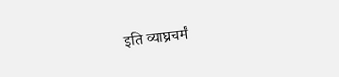इति व्याघ्रचर्मं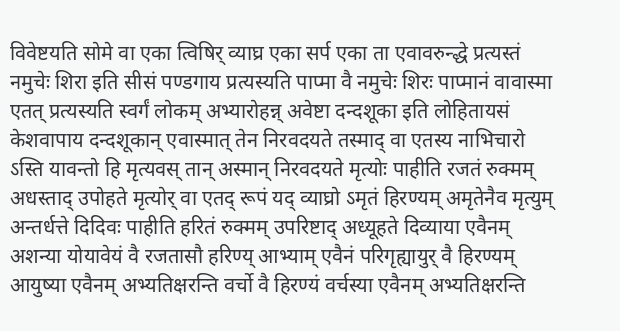विवेष्टयति सोमे वा एका त्विषिर् व्याघ्र एका सर्प एका ता एवावरुन्द्धे प्रत्यस्तं नमुचेः शिरा इति सीसं पण्डगाय प्रत्यस्यति पाप्मा वै नमुचेः शिरः पाप्मानं वावास्मा एतत् प्रत्यस्यति स्वर्गं लोकम् अभ्यारोहन्न् अवेष्टा दन्दशूका इति लोहितायसं केशवापाय दन्दशूकान् एवास्मात् तेन निरवदयते तस्माद् वा एतस्य नाभिचारो ऽस्ति यावन्तो हि मृत्यवस् तान् अस्मान् निरवदयते मृत्योः पाहीति रजतं रुक्मम् अधस्ताद् उपोहते मृत्योर् वा एतद् रूपं यद् व्याघ्रो ऽमृतं हिरण्यम् अमृतेनैव मृत्युम् अन्तर्धत्ते दिदिवः पाहीति हरितं रुक्मम् उपरिष्टाद् अध्यूहते दिव्याया एवैनम् अशन्या योयावेयं वै रजतासौ हरिण्य् आभ्याम् एवैनं परिगृह्यायुर् वै हिरण्यम् आयुष्या एवैनम् अभ्यतिक्षरन्ति वर्चो वै हिरण्यं वर्चस्या एवैनम् अभ्यतिक्षरन्ति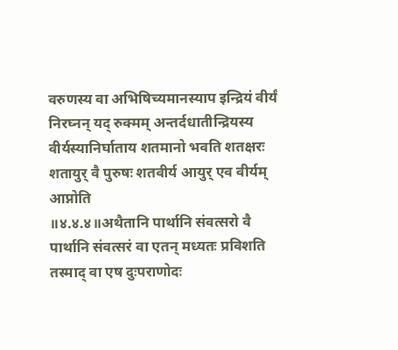वरुणस्य वा अभिषिच्यमानस्याप इन्द्रियं वीर्यं निरघ्नन् यद् रुक्मम् अन्तर्दधातीन्द्रियस्य वीर्यस्यानिर्घाताय शतमानो भवति शतक्षरः शतायुर् वै पुरुषः शतवीर्य आयुर् एव वीर्यम् आप्नोति
॥४.४.४॥अथैतानि पार्थानि संवत्सरो वै पार्थानि संवत्सरं वा एतन् मध्यतः प्रविशति तस्माद् वा एष दुःपराणोदः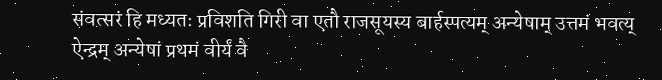संवत्सरं हि मध्यतः प्रविशति गिरी वा एतौ राजसूयस्य बार्हस्पत्यम् अन्येषाम् उत्तमं भवत्य् ऐन्द्रम् अन्येषां प्रथमं वीर्यं वै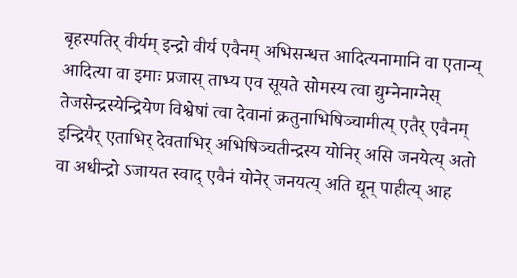बृहस्पतिर् वीर्यम् इन्द्रो वीर्य एवैनम् अभिसन्धत्त आदित्यनामानि वा एतान्य् आदित्या वा इमाः प्रजास् ताभ्य एव सूयते सोमस्य त्वा द्युम्नेनाग्नेस् तेजसेन्द्रस्येन्द्रियेण विश्वेषां त्वा देवानां क्रतुनाभिषिञ्चामीत्य् एतैर् एवैनम् इन्द्रियैर् एताभिर् देवताभिर् अभिषिञ्चतीन्द्रस्य योनिर् असि जनयेत्य् अतो वा अधीन्द्रो ऽजायत स्वाद् एवैनं योनेर् जनयत्य् अति द्यून् पाहीत्य् आह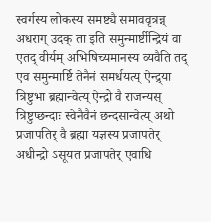स्वर्गस्य लोकस्य समष्ट्यै समाववृत्रन्न् अधराग् उदक् ता इति समुन्मार्ष्टीन्द्रियं वा एतद् वीर्यम् अभिषिच्यमानस्य व्यवैति तद् एव समुन्मार्ष्टि तेनैनं समर्धयत्य् ऐन्द्र्या त्रिष्टुभा ब्रह्मान्वेत्य् ऐन्द्रो वै राजन्यस् त्रिष्टुप्छन्दाः स्वेनैवैनं छन्दसान्वेत्य् अथो प्रजापतिर् वै ब्रह्मा यज्ञस्य प्रजापतेर् अधीन्द्रो ऽसूयत प्रजापतेर् एवाधि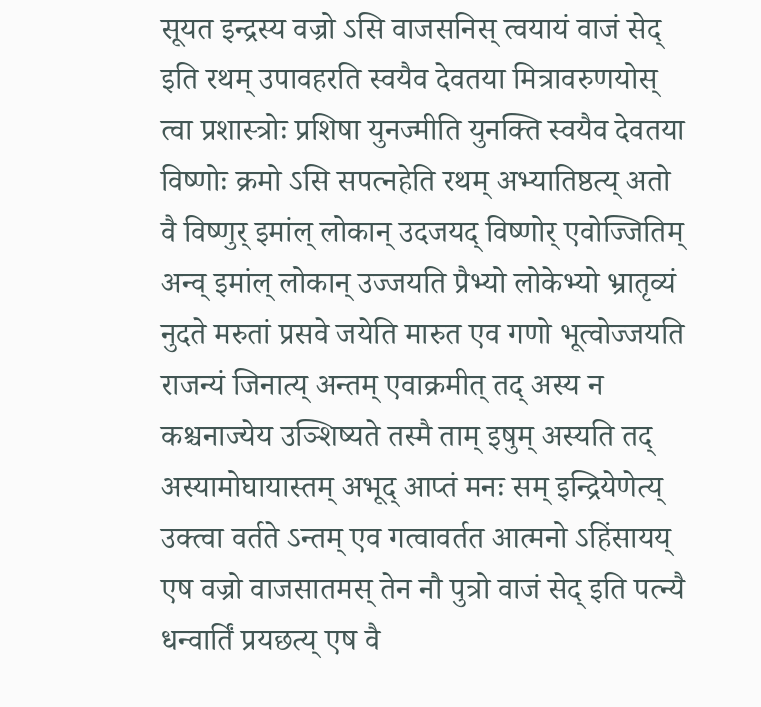सूयत इन्द्रस्य वज्रो ऽसि वाजसनिस् त्वयायं वाजं सेद् इति रथम् उपावहरति स्वयैव देवतया मित्रावरुणयोस् त्वा प्रशास्त्रोः प्रशिषा युनज्मीति युनक्ति स्वयैव देवतया विष्णोः क्रमो ऽसि सपत्नहेति रथम् अभ्यातिष्ठत्य् अतो वै विष्णुर् इमांल् लोकान् उदजयद् विष्णोर् एवोज्जितिम् अन्व् इमांल् लोकान् उज्जयति प्रैभ्यो लोकेभ्यो भ्रातृव्यं नुदते मरुतां प्रसवे जयेति मारुत एव गणो भूत्वोज्जयति राजन्यं जिनात्य् अन्तम् एवाक्रमीत् तद् अस्य न कश्चनाज्येय उञ्शिष्यते तस्मै ताम् इषुम् अस्यति तद् अस्यामोघायास्तम् अभूद् आप्तं मनः सम् इन्द्रियेणेत्य् उक्त्वा वर्तते ऽन्तम् एव गत्वावर्तत आत्मनो ऽहिंसायय् एष वज्रो वाजसातमस् तेन नौ पुत्रो वाजं सेद् इति पत्न्यै धन्वार्तिं प्रयछत्य् एष वै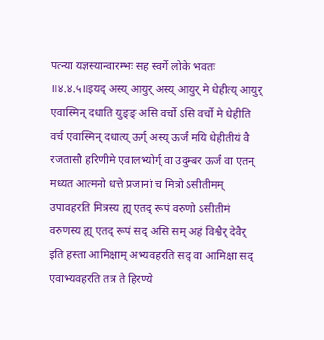पत्न्या यज्ञस्यान्वारम्भः सह स्वर्गे लोके भवतः
॥४.४.५॥इयद् अस्य् आयुर् अस्य् आयुर् मे धेहीत्य् आयुर् एवास्मिन् दधाति युङ्ङ् असि वर्चो ऽसि वर्चो मे धेहीति वर्च एवास्मिन् दधात्य् ऊर्ग् अस्य् ऊर्जं मयि धेहीतीयं वै रजतासौ हरिणीमे एवालभ्योर्ग् वा उदुम्बर ऊर्जं वा एतन् मध्यत आत्मनो धत्ते प्रजानां च मित्रो ऽसीतीमम् उपावहरति मित्रस्य ह्य् एतद् रूपं वरुणो ऽसीतीमं वरुणस्य ह्य् एतद् रूपं सद् असि सम् अहं विश्वैर् देवैर् इति हस्ता आमिक्षाम् अभ्यवहरति सद् वा आमिक्षा सद् एवाभ्यवहरति तत्र ते हिरण्ये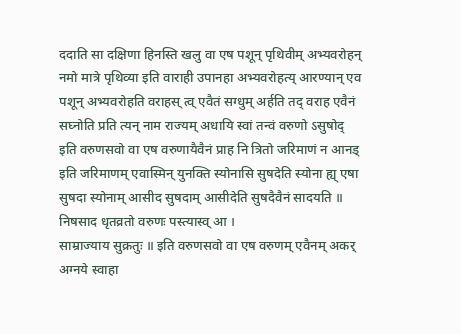ददाति सा दक्षिणा हिनस्ति खलु वा एष पशून् पृथिवीम् अभ्यवरोहन् नमो मात्रे पृथिव्या इति वाराही उपानहा अभ्यवरोहत्य् आरण्यान् एव पशून् अभ्यवरोहति वराहस् त्व् एवैतं सग्धुम् अर्हति तद् वराह एवैनं सघ्नोति प्रति त्यन् नाम राज्यम् अधायि स्वां तन्वं वरुणो ऽसुषोद् इति वरुणसवो वा एष वरुणायैवैनं प्राह नि त्रितो जरिमाणं न आनड् इति जरिमाणम् एवास्मिन् युनक्ति स्योनासि सुषदेति स्योना ह्य् एषा सुषदा स्योनाम् आसीद सुषदाम् आसीदेति सुषदैवैनं सादयति ॥
निषसाद धृतव्रतो वरुणः पस्त्यास्व् आ ।
साम्राज्याय सुक्रतुः ॥ इति वरुणसवो वा एष वरुणम् एवैनम् अकर् अग्नये स्वाहा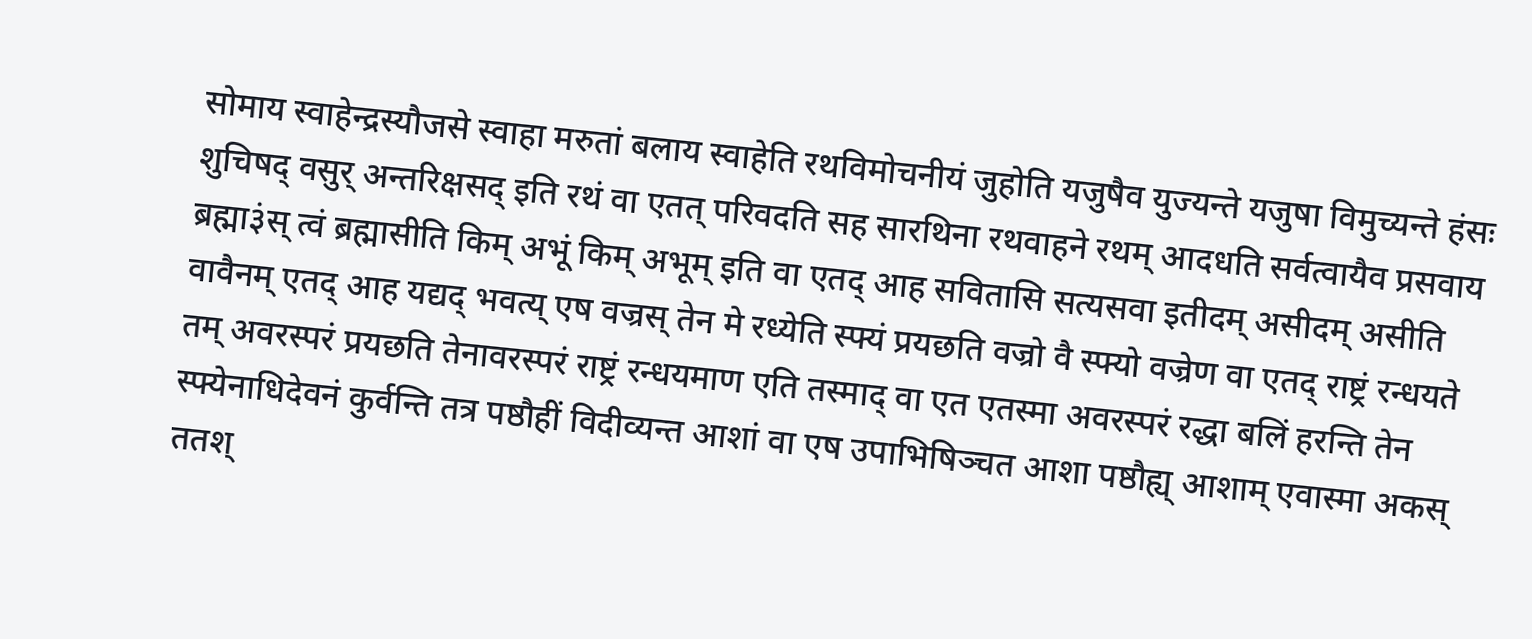सोमाय स्वाहेन्द्रस्यौजसे स्वाहा मरुतां बलाय स्वाहेति रथविमोचनीयं जुहोति यजुषैव युज्यन्ते यजुषा विमुच्यन्ते हंसः शुचिषद् वसुर् अन्तरिक्षसद् इति रथं वा एतत् परिवदति सह सारथिना रथवाहने रथम् आदधति सर्वत्वायैव प्रसवाय ब्रह्मा३ंस् त्वं ब्रह्मासीति किम् अभूं किम् अभूम् इति वा एतद् आह सवितासि सत्यसवा इतीदम् असीदम् असीति वावैनम् एतद् आह यद्यद् भवत्य् एष वज्रस् तेन मे रध्येति स्फ्यं प्रयछति वज्रो वै स्फ्यो वज्रेण वा एतद् राष्ट्रं रन्धयते तम् अवरस्परं प्रयछति तेनावरस्परं राष्ट्रं रन्धयमाण एति तस्माद् वा एत एतस्मा अवरस्परं रद्धा बलिं हरन्ति तेन स्फ्येनाधिदेवनं कुर्वन्ति तत्र पष्ठौहीं विदीव्यन्त आशां वा एष उपाभिषिञ्चत आशा पष्ठौह्य् आशाम् एवास्मा अकस् ततश्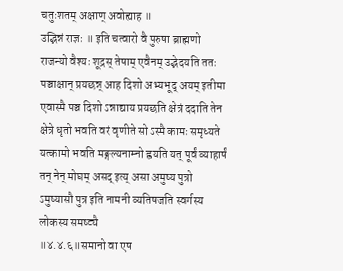चतुःशतम् अक्षाण् अवोह्याह ॥
उद्भिन्नं राज्ञः ॥ इति चत्वारो वै पुरुषा ब्राह्मणो राजन्यो वैश्यः शूद्रस् तेषाम् एवैनम् उद्भेदयति ततः पञ्चाक्षान् प्रयछन्न् आह दिशो अभ्यभूद् अयम् इतीमा एवास्मै पञ्च दिशो ऽन्नाद्याय प्रयछति क्षेत्रं ददाति तेन क्षेत्रे धृतो भवति वरं वृणीते सो ऽस्मै कामः समृध्यते यत्कामो भवति मङ्गल्यनाम्नो ह्वयति यत् पूर्वं व्याहार्षं तन् नेन् मोघम् असद् इत्य् असा अमुष्य पुत्रो ऽमुष्यासौ पुत्र इति नामनी व्यतिषजति स्वर्गस्य लोकस्य समष्ट्यै
॥४.४.६॥समानो वा एष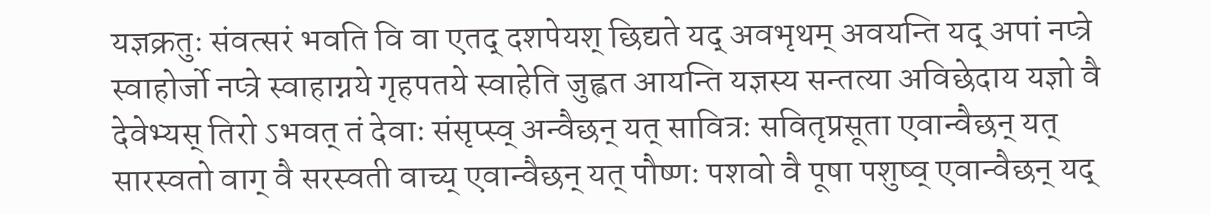यज्ञक्रतुः संवत्सरं भवति वि वा एतद् दशपेयश् छिद्यते यद् अवभृथम् अवयन्ति यद् अपां नप्त्रे स्वाहोर्जो नप्त्रे स्वाहाग्नये गृहपतये स्वाहेति जुह्वत आयन्ति यज्ञस्य सन्तत्या अविछेदाय यज्ञो वै देवेभ्यस् तिरो ऽभवत् तं देवाः संसृप्स्व् अन्वैछन् यत् सावित्रः सवितृप्रसूता एवान्वैछन् यत् सारस्वतो वाग् वै सरस्वती वाच्य् एवान्वैछन् यत् पौष्णः पशवो वै पूषा पशुष्व् एवान्वैछन् यद्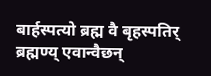बार्हस्पत्यो ब्रह्म वै बृहस्पतिर् ब्रह्मण्य् एवान्वैछन्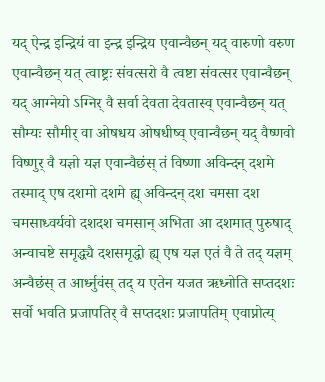यद् ऐन्द्र इन्द्रियं वा इन्द्र इन्द्रिय एवान्वैछन् यद् वारुणो वरुण एवान्वैछन् यत् त्वाष्ट्रः संवत्सरो वै त्वष्टा संवत्सर एवान्वैछन् यद् आग्नेयो ऽग्निर् वै सर्वा देवता देवतास्व् एवान्वैछन् यत् सौम्यः सौमीर् वा ओषधय ओषधीष्व् एवान्वैछन् यद् वैष्णवो विष्णुर् वै यज्ञो यज्ञ एवान्वैछंस् तं विष्णा अविन्दन् दशमे तस्माद् एष दशमो दशमे ह्य् अविन्दन् दश चमसा दश चमसाध्वर्यवो दशदश चमसान् अभिता आ दशमात् पुरुषाद् अन्वाचष्टे समृद्ध्यै दशसमृद्धो ह्य् एष यज्ञ एतं वै ते तद् यज्ञम् अन्वैछंस् त आर्ध्नुवंस् तद् य एतेन यजत ऋध्नोति सप्तदशः सर्वो भवति प्रजापतिर् वै सप्तदशः प्रजापतिम् एवाप्नोत्य्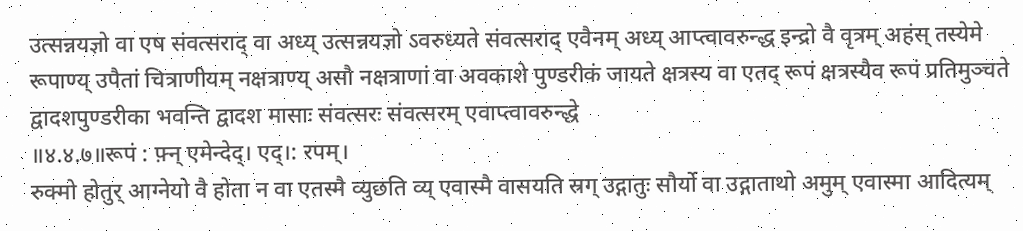उत्सन्नयज्ञो वा एष संवत्सराद् वा अध्य् उत्सन्नयज्ञो ऽवरुध्यते संवत्सराद् एवैनम् अध्य् आप्त्वावरुन्द्ध इन्द्रो वै वृत्रम् अहंस् तस्येमे रूपाण्य् उपैतां चित्राणीयम् नक्षत्राण्य् असौ नक्षत्राणां वा अवकाशे पुण्डरीकं जायते क्षत्रस्य वा एतद् रूपं क्षत्रस्यैव रूपं प्रतिमुञ्चते द्वादशपुण्डरीका भवन्ति द्वादश मासाः संवत्सरः संवत्सरम् एवाप्त्वावरुन्द्धे
॥४.४.७॥रूपं : फ़्न् एमेन्देद्। एद्।: रपम्।
रुक्मो होतुर् आग्नेयो वै होता न वा एतस्मै व्युछति व्य् एवास्मै वासयति स्रग् उद्गातुः सौर्यो वा उद्गाताथो अमुम् एवास्मा आदित्यम्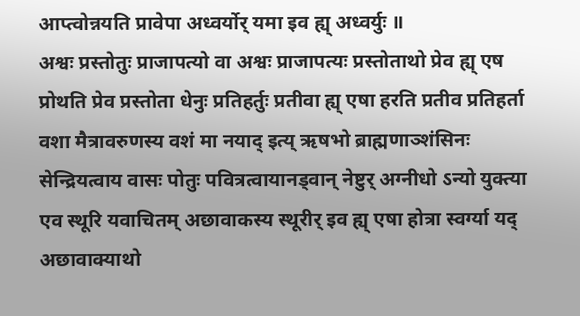आप्त्वोन्नयति प्रावेपा अध्वर्योर् यमा इव ह्य् अध्वर्युः ॥
अश्वः प्रस्तोतुः प्राजापत्यो वा अश्वः प्राजापत्यः प्रस्तोताथो प्रेव ह्य् एष प्रोथति प्रेव प्रस्तोता धेनुः प्रतिहर्तुः प्रतीवा ह्य् एषा हरति प्रतीव प्रतिहर्ता वशा मैत्रावरुणस्य वशं मा नयाद् इत्य् ऋषभो ब्राह्मणाञ्शंसिनः सेन्द्रियत्वाय वासः पोतुः पवित्रत्वायानड्वान् नेष्टुर् अग्नीधो ऽन्यो युक्त्या एव स्थूरि यवाचितम् अछावाकस्य स्थूरीर् इव ह्य् एषा होत्रा स्वर्ग्या यद् अछावाक्याथो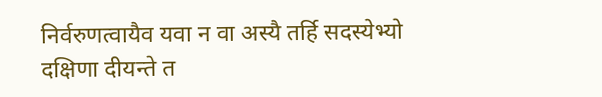निर्वरुणत्वायैव यवा न वा अस्यै तर्हि सदस्येभ्यो दक्षिणा दीयन्ते त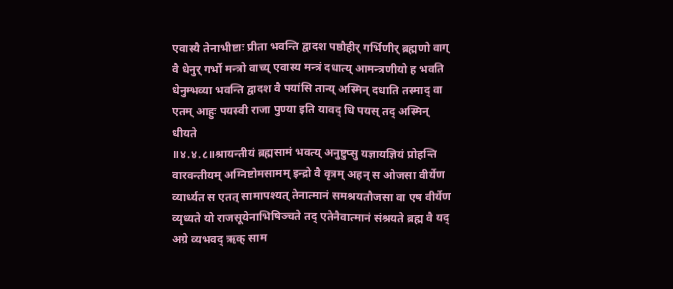एवास्यै तेनाभीष्टाः प्रीता भवन्ति द्वादश पष्ठौहीर् गर्भिणीर् ब्रह्मणो वाग् वै धेनुर् गर्भो मन्त्रो वाच्य् एवास्य मन्त्रं दधात्य् आमन्त्रणीयो ह भवति धेनुम्भव्या भवन्ति द्वादश वै पयांसि तान्य् अस्मिन् दधाति तस्माद् वा एतम् आहुः पयस्वी राजा पुण्या इति यावद् धि पयस् तद् अस्मिन् धीयते
॥४.४.८॥श्रायन्तीयं ब्रह्मसामं भवत्य् अनुष्टुप्सु यज्ञायज्ञियं प्रोहन्ति वारवन्तीयम् अग्निष्टोमसामम् इन्द्रो वै वृत्रम् अहन् स ओजसा वीर्येण व्यार्ध्यत स एतत् सामापश्यत् तेनात्मानं समश्रयतौजसा वा एष वीर्येण व्यृध्यते यो राजसूयेनाभिषिञ्चते तद् एतेनैवात्मानं संश्रयते ब्रह्म वै यद् अग्रे व्यभवद् ऋक् साम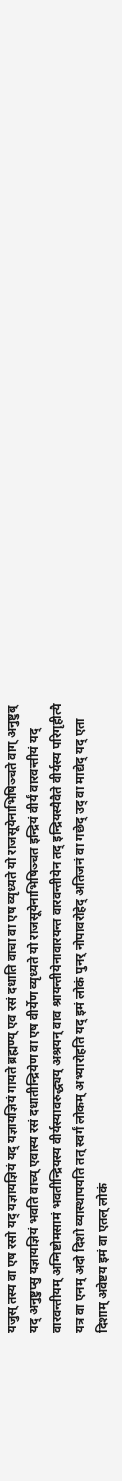यजुस् तस्य वा एष रसो यद् यज्ञायज्ञियं यद् यज्ञायज्ञियं गायते ब्रह्मण्य् एव रसं दधाति वाचा वा एष व्यृध्यते यो राजसूयेनाभिषिञ्चते वाग् अनुष्टुब् यद् अनुष्टुप्सु यज्ञायज्ञियं भवति वाच्य् एवास्य रसं दधातीन्द्रियेण वा एष वीर्येण व्यृध्यते यो राजसूयेनाभिषिञ्चत इन्द्रियं वीर्यं वारवन्तीयं यद् वारवन्तीयम् अग्निष्टोमसामं भवतीन्द्रियस्य वीर्यस्यावरुद्ध्यय् अश्रयन् वाव श्रायन्तीयेनावारयन्त वारवन्तीयेन तद् इन्द्रियस्यैवैते वीर्यस्य परिगृहीत्यै यत्र वा एनम् अदो दिशो व्यास्थापयति तत् स्वर्गं लोकम् अभ्यारोहति यद् इमं लोकं पुनर् नोपावरोहेद् अतिजनं वा गछेद् उद् वा माद्येद् यद् एता दिशाम् अवेष्टय इमं वा एतल् लोकं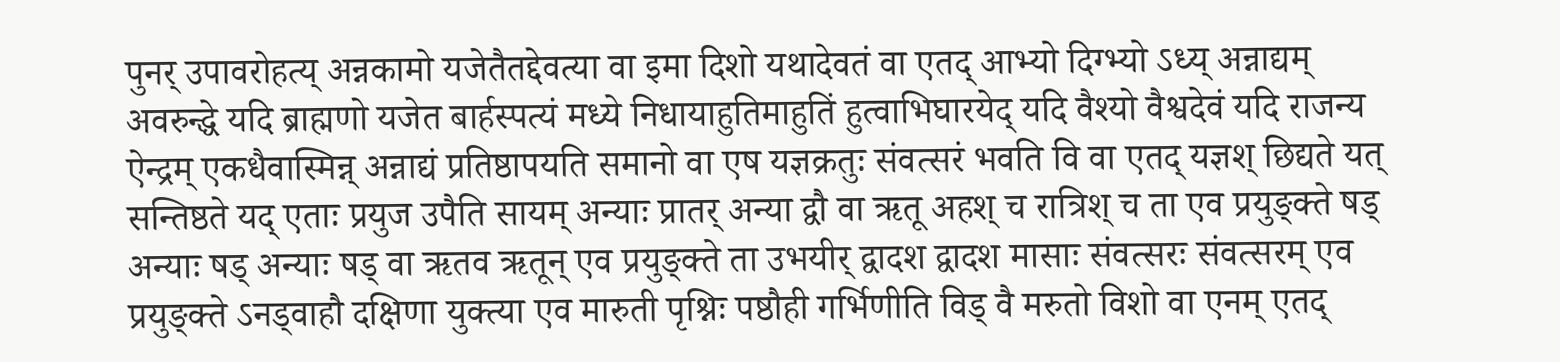पुनर् उपावरोहत्य् अन्नकामो यजेतैतद्देवत्या वा इमा दिशो यथादेवतं वा एतद् आभ्यो दिग्भ्यो ऽध्य् अन्नाद्यम् अवरुन्द्धे यदि ब्राह्मणो यजेत बार्हस्पत्यं मध्ये निधायाहुतिमाहुतिं हुत्वाभिघारयेद् यदि वैश्यो वैश्वदेवं यदि राजन्य ऐन्द्रम् एकधैवास्मिन्न् अन्नाद्यं प्रतिष्ठापयति समानो वा एष यज्ञक्रतुः संवत्सरं भवति वि वा एतद् यज्ञश् छिद्यते यत् सन्तिष्ठते यद् एताः प्रयुज उपैति सायम् अन्याः प्रातर् अन्या द्वौ वा ऋतू अहश् च रात्रिश् च ता एव प्रयुङ्क्ते षड् अन्याः षड् अन्याः षड् वा ऋतव ऋतून् एव प्रयुङ्क्ते ता उभयीर् द्वादश द्वादश मासाः संवत्सरः संवत्सरम् एव प्रयुङ्क्ते ऽनड्वाहौ दक्षिणा युक्त्या एव मारुती पृश्निः पष्ठौही गर्भिणीति विड् वै मरुतो विशो वा एनम् एतद्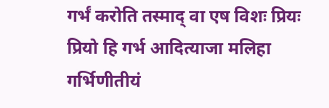गर्भं करोति तस्माद् वा एष विशः प्रियः प्रियो हि गर्भ आदित्याजा मलिहा गर्भिणीतीयं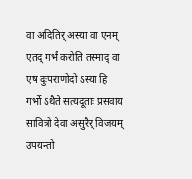वा अदितिर् अस्या वा एनम् एतद् गर्भं करोति तस्माद् वा एष दुःपराणोदो ऽस्या हि गर्भो ऽथैते सत्यदूताः प्रसवाय सावित्रो देवा असुरैर् विजयम् उपयन्तो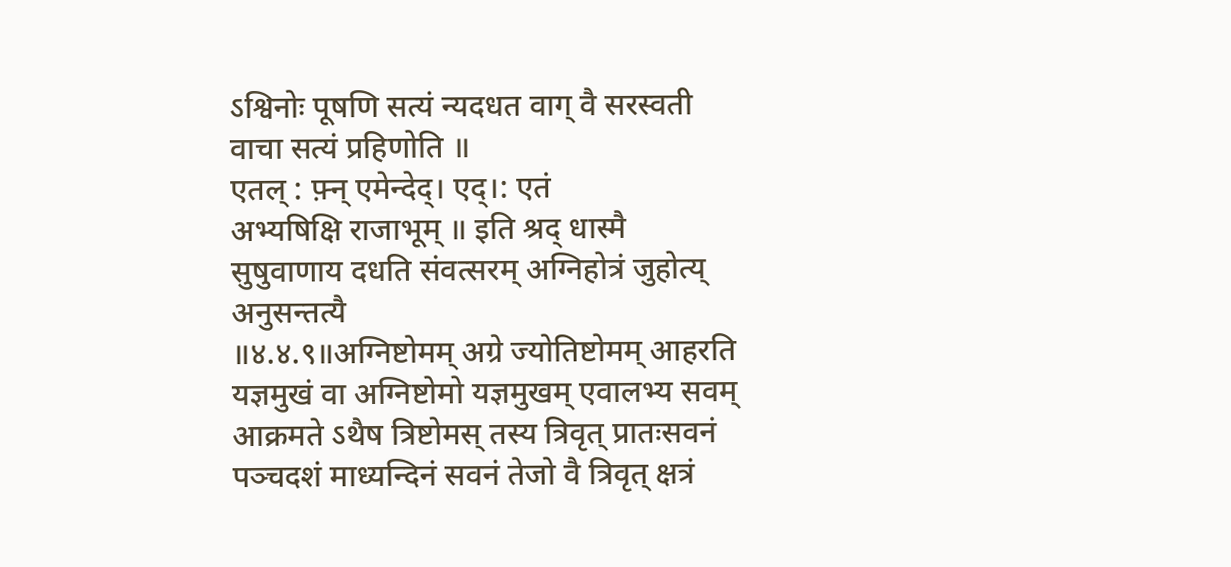ऽश्विनोः पूषणि सत्यं न्यदधत वाग् वै सरस्वती वाचा सत्यं प्रहिणोति ॥
एतल् : फ़्न् एमेन्देद्। एद्।: एतं
अभ्यषिक्षि राजाभूम् ॥ इति श्रद् धास्मै सुषुवाणाय दधति संवत्सरम् अग्निहोत्रं जुहोत्य् अनुसन्तत्यै
॥४.४.९॥अग्निष्टोमम् अग्रे ज्योतिष्टोमम् आहरति यज्ञमुखं वा अग्निष्टोमो यज्ञमुखम् एवालभ्य सवम् आक्रमते ऽथैष त्रिष्टोमस् तस्य त्रिवृत् प्रातःसवनं पञ्चदशं माध्यन्दिनं सवनं तेजो वै त्रिवृत् क्षत्रं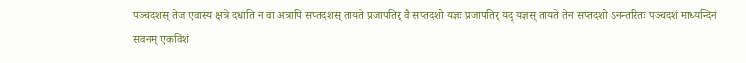पञ्चदशस् तेज एवास्य क्षत्रे दधाति न वा अत्रापि सप्तदशस् तायते प्रजापतिर् वै सप्तदशो यज्ञः प्रजापतिर् यद् यज्ञस् तायते तेन सप्तदशो ऽनन्तरितः पञ्चदशं माध्यन्दिनं सवनम् एकविंशं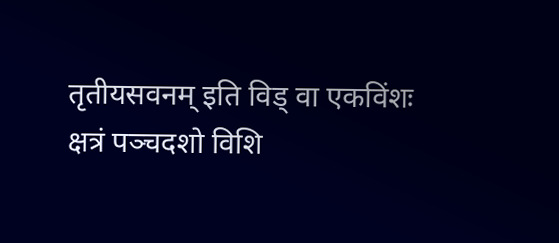तृतीयसवनम् इति विड् वा एकविंशः क्षत्रं पञ्चदशो विशि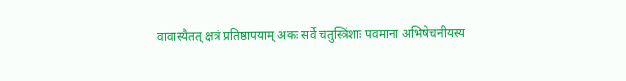वावास्यैतत् क्षत्रं प्रतिष्ठापयाम् अकः सर्वे चतुस्त्रिंशाः पवमाना अभिषेचनीयस्य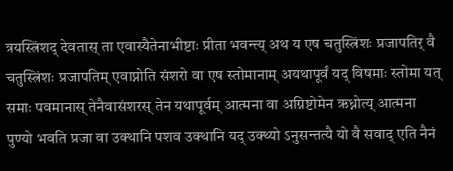त्रयस्त्रिंशद् देवतास् ता एवास्यैतेनाभीष्टाः प्रीता भवन्त्य् अथ य एष चतुस्त्रिंशः प्रजापतिर् वै चतुस्त्रिंशः प्रजापतिम् एवाप्नोति संशरो वा एष स्तोमानाम् अयथापूर्वं यद् विषमाः स्तोमा यत् समाः पवमानास् तेनैवासंशरस् तेन यथापूर्वम् आत्मना वा अग्निष्टोमेन ऋध्नोत्य् आत्मना पुण्यो भवति प्रजा वा उक्थानि पशव उक्थानि यद् उक्थ्यो ऽनुसन्तत्यै यो वै सवाद् एति नैनं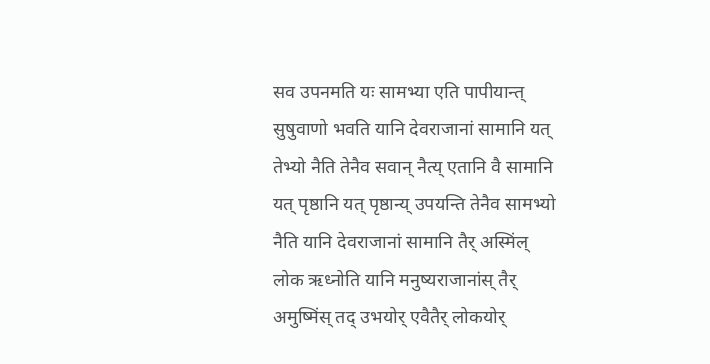सव उपनमति यः सामभ्या एति पापीयान्त् सुषुवाणो भवति यानि देवराजानां सामानि यत् तेभ्यो नैति तेनैव सवान् नैत्य् एतानि वै सामानि यत् पृष्ठानि यत् पृष्ठान्य् उपयन्ति तेनैव सामभ्यो नैति यानि देवराजानां सामानि तैर् अस्मिंल् लोक ऋध्नोति यानि मनुष्यराजानांस् तैर् अमुष्मिंस् तद् उभयोर् एवैतैर् लोकयोर्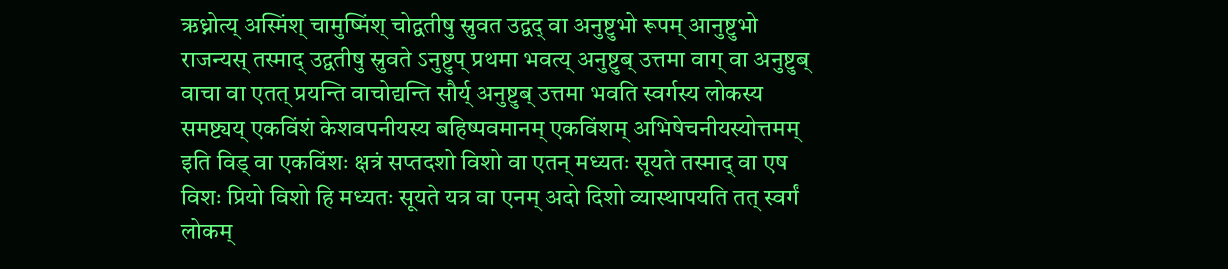ऋध्नोत्य् अस्मिंश् चामुष्मिंश् चोद्वतीषु स्रुवत उद्वद् वा अनुष्टुभो रूपम् आनुष्टुभो राजन्यस् तस्माद् उद्वतीषु स्रुवते ऽनुष्टुप् प्रथमा भवत्य् अनुष्टुब् उत्तमा वाग् वा अनुष्टुब् वाचा वा एतत् प्रयन्ति वाचोद्यन्ति सौर्य् अनुष्टुब् उत्तमा भवति स्वर्गस्य लोकस्य समष्ट्यय् एकविंशं केशवपनीयस्य बहिष्पवमानम् एकविंशम् अभिषेचनीयस्योत्तमम् इति विड् वा एकविंशः क्षत्रं सप्तदशो विशो वा एतन् मध्यतः सूयते तस्माद् वा एष विशः प्रियो विशो हि मध्यतः सूयते यत्र वा एनम् अदो दिशो व्यास्थापयति तत् स्वर्गं लोकम्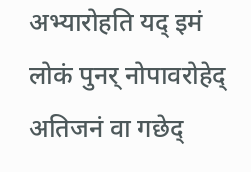अभ्यारोहति यद् इमं लोकं पुनर् नोपावरोहेद् अतिजनं वा गछेद्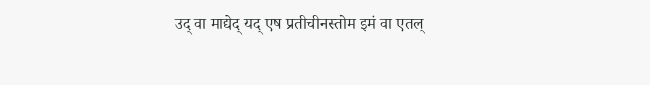उद् वा माद्येद् यद् एष प्रतीचीनस्तोम इमं वा एतल्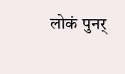लोकं पुनर्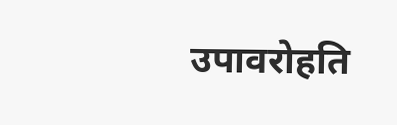उपावरोहति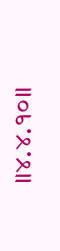॥४.४.१०॥